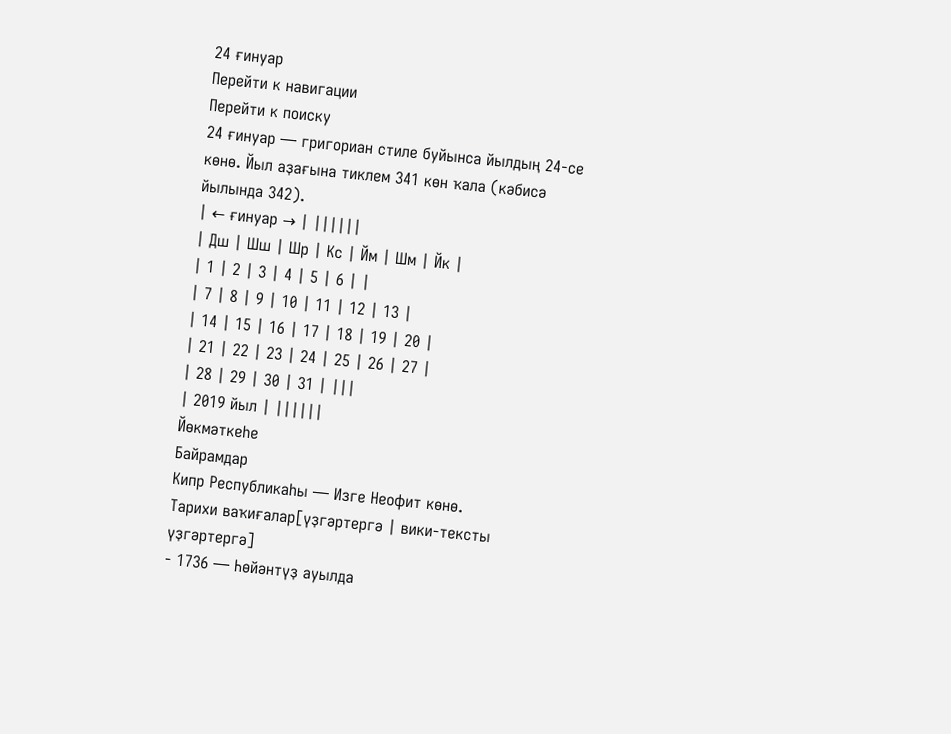24 ғинуар
Перейти к навигации
Перейти к поиску
24 ғинуар — григориан стиле буйынса йылдың 24-се көнө. Йыл аҙағына тиклем 341 көн ҡала (кәбисә йылында 342).
| ← ғинуар → | ||||||
| Дш | Шш | Шр | Кс | Йм | Шм | Йк |
| 1 | 2 | 3 | 4 | 5 | 6 | |
| 7 | 8 | 9 | 10 | 11 | 12 | 13 |
| 14 | 15 | 16 | 17 | 18 | 19 | 20 |
| 21 | 22 | 23 | 24 | 25 | 26 | 27 |
| 28 | 29 | 30 | 31 | |||
| 2019 йыл | ||||||
Йөкмәткеһе
Байрамдар
Кипр Республикаһы — Изге Неофит көнө.
Тарихи ваҡиғалар[үҙгәртергә | вики-тексты үҙгәртергә]
- 1736 — Һөйәнтүҙ ауылда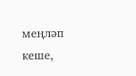меңләп кеше,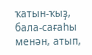ҡатын-ҡыҙ, бала-сағаһы менән, атып,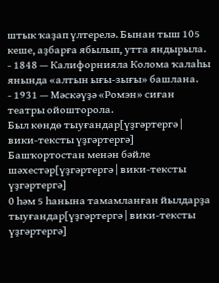штык ҡаҙап үлтерелә. Бынан тыш 105 кеше, аҙбарға ябылып, утта яндырыла.
- 1848 — Калифорнияла Колома ҡалаһы янында «алтын ығы-зығы» башлана.
- 1931 — Мәскәүҙә «Ромэн» сиған театры ойошторола.
Был көндө тыуғандар[үҙгәртергә | вики-тексты үҙгәртергә]
Башҡортостан менән бәйле шәхестәр[үҙгәртергә | вики-тексты үҙгәртергә]
0 һәм 5 һанына тамамланған йылдарҙа тыуғандар[үҙгәртергә | вики-тексты үҙгәртергә]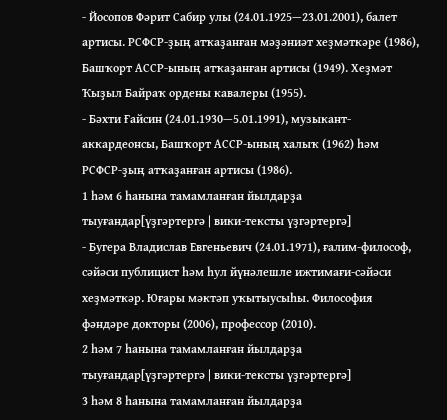- Йосопов Фәрит Сабир улы (24.01.1925—23.01.2001), балет артисы. РСФСР-ҙың атҡаҙанған мәҙәниәт хеҙмәткәре (1986), Башҡорт АССР‑ының атҡаҙанған артисы (1949). Хеҙмәт Ҡыҙыл Байраҡ ордены кавалеры (1955).
- Бәхти Ғайсин (24.01.1930—5.01.1991), музыкант-аккардеонсы, Башҡорт АССР-ының халыҡ (1962) һәм РСФСР-ҙың атҡаҙанған артисы (1986).
1 һәм 6 һанына тамамланған йылдарҙа тыуғандар[үҙгәртергә | вики-тексты үҙгәртергә]
- Бугера Владислав Евгеньевич (24.01.1971), ғалим-философ, сәйәси публицист һәм һул йүнәлешле ижтимағи-сәйәси хеҙмәткәр. Юғары мәктәп уҡытыусыһы. Философия фәндәре докторы (2006), профессор (2010).
2 һәм 7 һанына тамамланған йылдарҙа тыуғандар[үҙгәртергә | вики-тексты үҙгәртергә]
3 һәм 8 һанына тамамланған йылдарҙа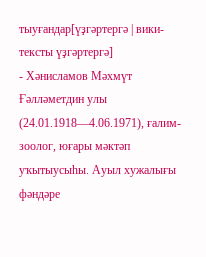тыуғандар[үҙгәртергә | вики-тексты үҙгәртергә]
- Хәнисламов Мәхмүт Ғәлләметдин улы (24.01.1918—4.06.1971), ғалим-зоолог, юғары мәктәп уҡытыусыһы. Ауыл хужалығы фәндәре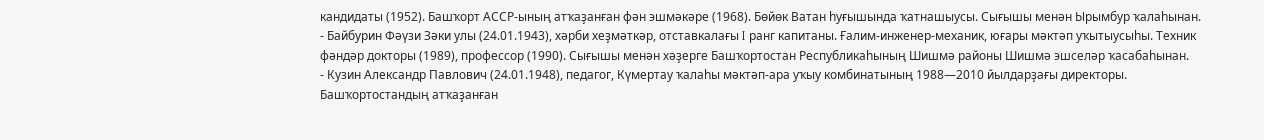кандидаты (1952). Башҡорт АССР-ының атҡаҙанған фән эшмәкәре (1968). Бөйөк Ватан һуғышында ҡатнашыусы. Сығышы менән Ырымбур ҡалаһынан.
- Байбурин Фәүзи Зәки улы (24.01.1943), хәрби хеҙмәткәр, отставкалағы I ранг капитаны. Ғалим-инженер-механик, юғары мәктәп уҡытыусыһы. Техник фәндәр докторы (1989), профессор (1990). Сығышы менән хәҙерге Башҡортостан Республикаһының Шишмә районы Шишмә эшселәр ҡасабаһынан.
- Кузин Александр Павлович (24.01.1948), педагог, Күмертау ҡалаһы мәктәп-ара уҡыу комбинатының 1988—2010 йылдарҙағы директоры. Башҡортостандың атҡаҙанған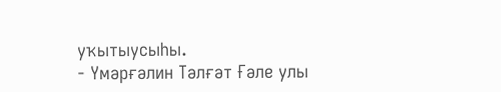уҡытыусыһы.
- Үмәрғәлин Тәлғәт Ғәле улы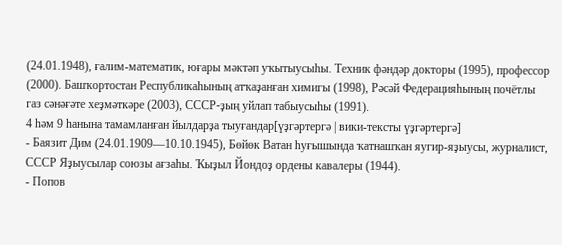(24.01.1948), ғалим-математик, юғары мәктәп уҡытыусыһы. Техник фәндәр докторы (1995), профессор (2000). Башҡортостан Республикаһының атҡаҙанған химигы (1998), Рәсәй Федерацияһының почётлы газ сәнәғәте хеҙмәткәре (2003), СССР‑ҙың уйлап табыусыһы (1991).
4 һәм 9 һанына тамамланған йылдарҙа тыуғандар[үҙгәртергә | вики-тексты үҙгәртергә]
- Баязит Дим (24.01.1909—10.10.1945), Бөйөк Ватан һуғышында ҡатнашҡан яугир-яҙыусы, журналист, СССР Яҙыусылар союзы ағзаһы. Ҡыҙыл Йондоҙ ордены кавалеры (1944).
- Попов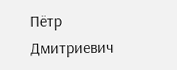Пётр Дмитриевич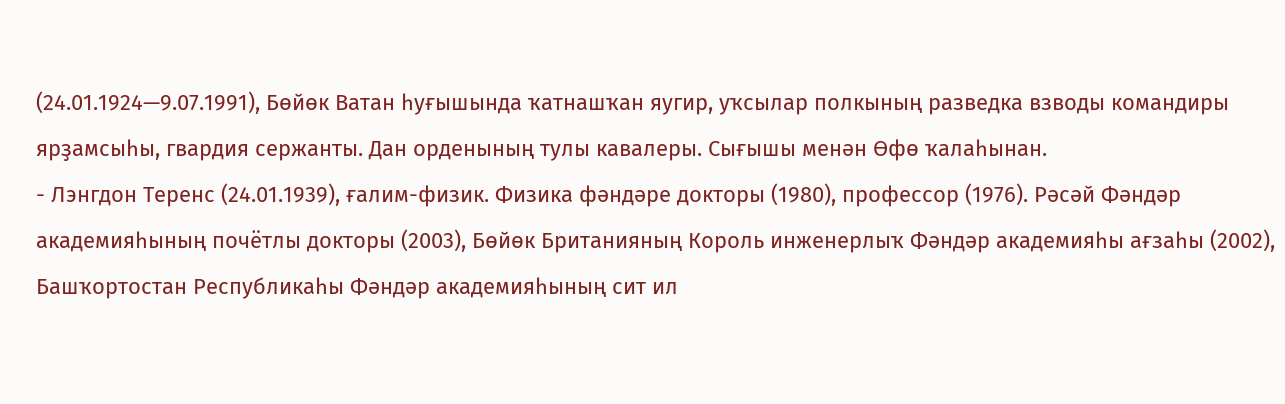(24.01.1924—9.07.1991), Бөйөк Ватан һуғышында ҡатнашҡан яугир, уҡсылар полкының разведка взводы командиры ярҙамсыһы, гвардия сержанты. Дан орденының тулы кавалеры. Сығышы менән Өфө ҡалаһынан.
- Лэнгдон Теренс (24.01.1939), ғалим-физик. Физика фәндәре докторы (1980), профессор (1976). Рәсәй Фәндәр академияһының почётлы докторы (2003), Бөйөк Британияның Король инженерлыҡ Фәндәр академияһы ағзаһы (2002), Башҡортостан Республикаһы Фәндәр академияһының сит ил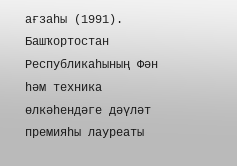ағзаһы (1991). Башҡортостан Республикаһының Фән һәм техника өлкәһендәге дәүләт премияһы лауреаты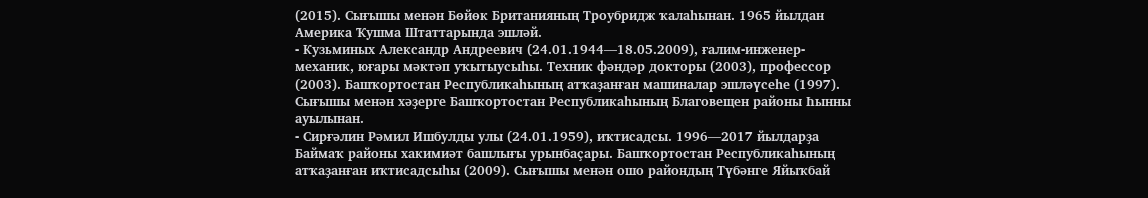(2015). Сығышы менән Бөйөк Британияның Троубридж ҡалаһынан. 1965 йылдан Америка Ҡушма Штаттарында эшләй.
- Кузьминых Александр Андреевич (24.01.1944—18.05.2009), ғалим-инженер-механик, юғары мәктәп уҡытыусыһы. Техник фәндәр докторы (2003), профессор (2003). Башҡортостан Республикаһының атҡаҙанған машиналар эшләүсеһе (1997). Сығышы менән хәҙерге Башҡортостан Республикаһының Благовещен районы Һынны ауылынан.
- Сирғәлин Рәмил Ишбулды улы (24.01.1959), иҡтисадсы. 1996—2017 йылдарҙа Баймаҡ районы хакимиәт башлығы урынбаҫары. Башҡортостан Республикаһының атҡаҙанған иҡтисадсыһы (2009). Сығышы менән ошо райондың Түбәнге Яйыҡбай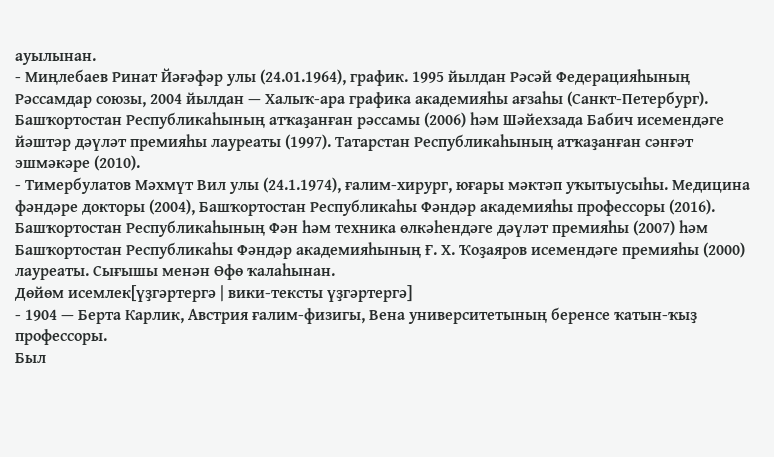ауылынан.
- Миңлебаев Ринат Йәғәфәр улы (24.01.1964), график. 1995 йылдан Рәсәй Федерацияһының Рәссамдар союзы, 2004 йылдан — Халыҡ-ара графика академияһы ағзаһы (Санкт-Петербург). Башҡортостан Республикаһының атҡаҙанған рәссамы (2006) һәм Шәйехзада Бабич исемендәге йәштәр дәүләт премияһы лауреаты (1997). Татарстан Республикаһының атҡаҙанған сәнғәт эшмәкәре (2010).
- Тимербулатов Мәхмүт Вил улы (24.1.1974), ғалим-хирург, юғары мәктәп уҡытыусыһы. Медицина фәндәре докторы (2004), Башҡортостан Республикаһы Фәндәр академияһы профессоры (2016). Башҡортостан Республикаһының Фән һәм техника өлкәһендәге дәүләт премияһы (2007) һәм Башҡортостан Республикаһы Фәндәр академияһының Ғ. Х. Ҡоҙаяров исемендәге премияһы (2000) лауреаты. Сығышы менән Өфө ҡалаһынан.
Дөйөм исемлек[үҙгәртергә | вики-тексты үҙгәртергә]
- 1904 — Берта Карлик, Австрия ғалим-физигы, Вена университетының беренсе ҡатын-ҡыҙ профессоры.
Был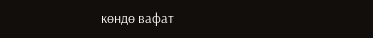көндө вафат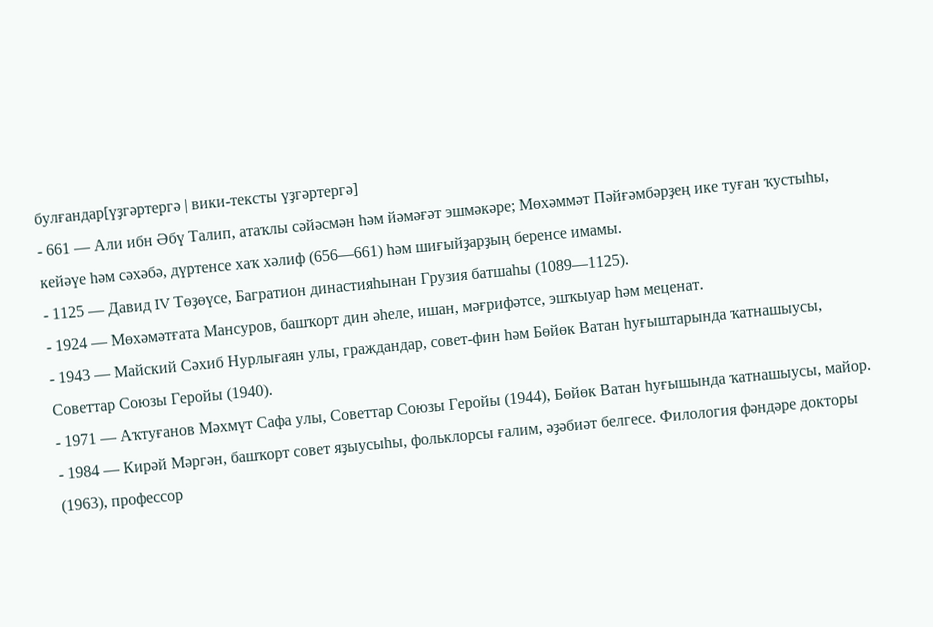булғандар[үҙгәртергә | вики-тексты үҙгәртергә]
- 661 — Али ибн Әбү Талип, атаҡлы сәйәсмән һәм йәмәғәт эшмәкәре; Мөхәммәт Пәйғәмбәрҙең ике туған ҡустыһы, кейәүе һәм сәхәбә, дүртенсе хаҡ хәлиф (656—661) һәм шиғыйҙарҙың беренсе имамы.
- 1125 — Давид IV Төҙөүсе, Багратион династияһынан Грузия батшаһы (1089—1125).
- 1924 — Мөхәмәтғата Мансуров, башҡорт дин әһеле, ишан, мәғрифәтсе, эшҡыуар һәм меценат.
- 1943 — Майский Сәхиб Нурлығаян улы, граждандар, совет-фин һәм Бөйөк Ватан һуғыштарында ҡатнашыусы, Советтар Союзы Геройы (1940).
- 1971 — Аҡтуғанов Мәхмүт Сафа улы, Советтар Союзы Геройы (1944), Бөйөк Ватан һуғышында ҡатнашыусы, майор.
- 1984 — Кирәй Мәргән, башҡорт совет яҙыусыһы, фольклорсы ғалим, әҙәбиәт белгесе. Филология фәндәре докторы (1963), профессор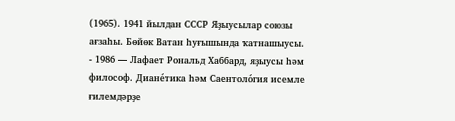(1965). 1941 йылдан СССР Яҙыусылар союзы ағзаһы. Бөйөк Ватан һуғышында ҡатнашыусы.
- 1986 — Лафает Рональд Хаббард, яҙыусы һәм философ. Диане́тика һәм Саентоло́гия исемле ғилемдәрҙе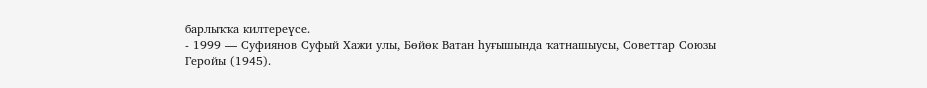барлыҡҡа килтереүсе.
- 1999 — Суфиянов Суфый Хажи улы, Бөйөк Ватан һуғышында ҡатнашыусы, Советтар Союзы Геройы (1945).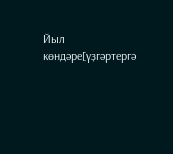Йыл көндәре[үҙгәртергә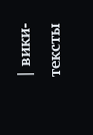| вики-тексты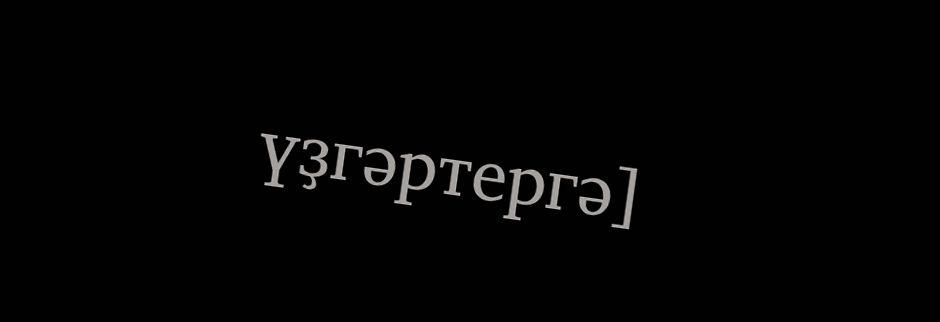үҙгәртергә]